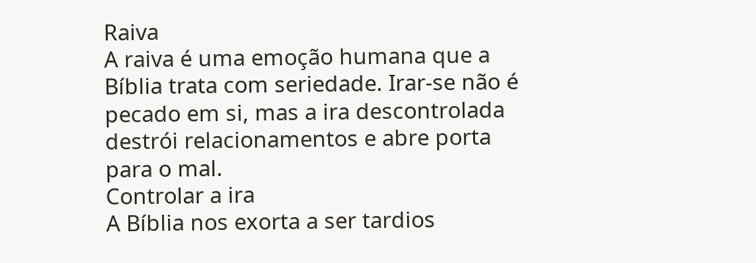Raiva
A raiva é uma emoção humana que a Bíblia trata com seriedade. Irar-se não é pecado em si, mas a ira descontrolada destrói relacionamentos e abre porta para o mal.
Controlar a ira
A Bíblia nos exorta a ser tardios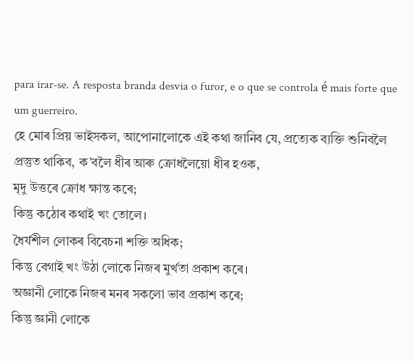para irar-se. A resposta branda desvia o furor, e o que se controla é mais forte que um guerreiro.
হে মোৰ প্ৰিয় ভাইসকল, আপোনালোকে এই কথা জানিব যে, প্ৰত্যেক ব্যক্তি শুনিবলৈ প্ৰস্তুত থাকিব, ক’বলৈ ধীৰ আৰু ক্ৰোধলৈয়ো ধীৰ হওক,
মৃদু উত্তৰে ক্ৰোধ ক্ষান্ত কৰে;
কিন্তু কঠোৰ কথাই খং তোলে।
ধৈৰ্যশীল লোকৰ বিবেচনা শক্তি অধিক;
কিন্তু বেগাই খং উঠা লোকে নিজৰ মুৰ্খতা প্রকাশ কৰে।
অজ্ঞানী লোকে নিজৰ মনৰ সকলো ভাব প্ৰকাশ কৰে;
কিন্তু জ্ঞানী লোকে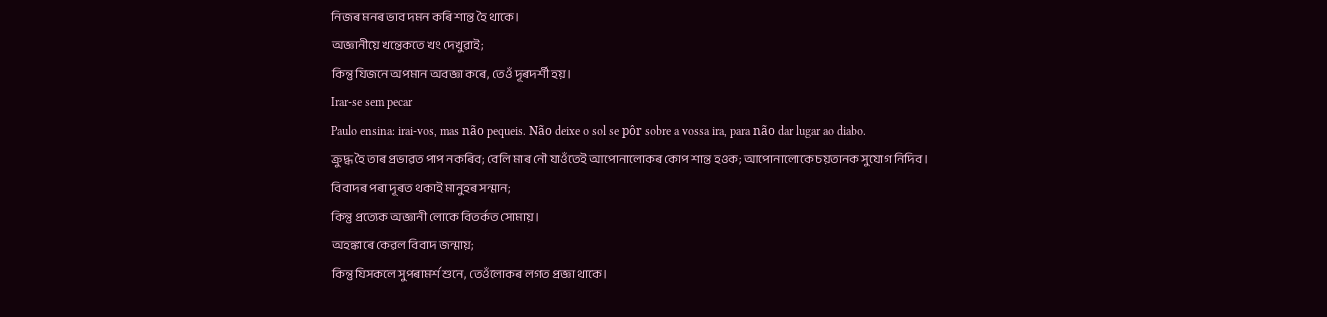নিজৰ মনৰ ভাব দমন কৰি শান্ত হৈ থাকে।
অজ্ঞানীয়ে খন্তেকতে খং দেখুৱাই;
কিন্তু যিজনে অপমান অবজ্ঞা কৰে, তেওঁ দূৰদৰ্শী হয়।
Irar-se sem pecar
Paulo ensina: irai-vos, mas não pequeis. Não deixe o sol se pôr sobre a vossa ira, para não dar lugar ao diabo.
ক্ৰুদ্ধ হৈ তাৰ প্ৰভাৱত পাপ নকৰিব; বেলি মাৰ নৌ যাওঁতেই আপোনালোকৰ কোপ শান্ত হওক; আপোনালোকে চয়তানক সুযোগ নিদিব।
বিবাদৰ পৰা দূৰত থকাই মানুহৰ সন্মান;
কিন্তু প্ৰত্যেক অজ্ঞানী লোকে বিতৰ্কত সোমায়।
অহঙ্কাৰে কেৱল বিবাদ জন্মায়;
কিন্তু যিসকলে সুপৰামৰ্শ শুনে, তেওঁলোকৰ লগত প্রজ্ঞা থাকে।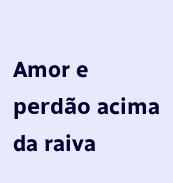Amor e perdão acima da raiva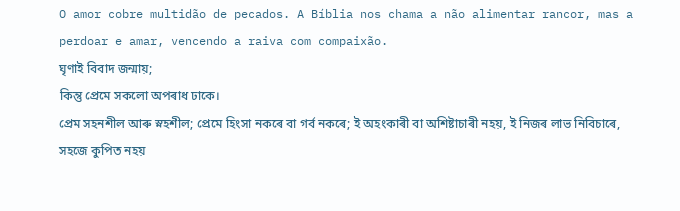O amor cobre multidão de pecados. A Bíblia nos chama a não alimentar rancor, mas a perdoar e amar, vencendo a raiva com compaixão.
ঘৃণাই বিবাদ জন্মায়;
কিন্তু প্ৰেমে সকলো অপৰাধ ঢাকে।
প্ৰেম সহনশীল আৰু স্নহশীল; প্ৰেমে হিংসা নকৰে বা গৰ্ব নকৰে; ই অহংকাৰী বা অশিষ্টাচাৰী নহয়, ই নিজৰ লাভ নিবিচাৰে, সহজে কুপিত নহয়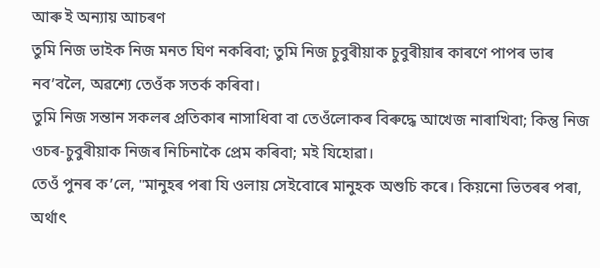আৰু ই অন্যায় আচৰণ
তুমি নিজ ভাইক নিজ মনত ঘিণ নকৰিবা; তুমি নিজ চুবুৰীয়াক চুবুৰীয়াৰ কাৰণে পাপৰ ভাৰ নব’বলৈ, অৱশ্যে তেওঁক সতৰ্ক কৰিবা।
তুমি নিজ সন্তান সকলৰ প্ৰতিকাৰ নাসাধিবা বা তেওঁলোকৰ বিৰুদ্ধে আখেজ নাৰাখিবা; কিন্তু নিজ ওচৰ-চুবুৰীয়াক নিজৰ নিচিনাকৈ প্ৰেম কৰিবা; মই যিহোৱা।
তেওঁ পুনৰ ক’লে, "মানুহৰ পৰা যি ওলায় সেইবোৰে মানুহক অশুচি কৰে। কিয়নো ভিতৰৰ পৰা, অৰ্থাৎ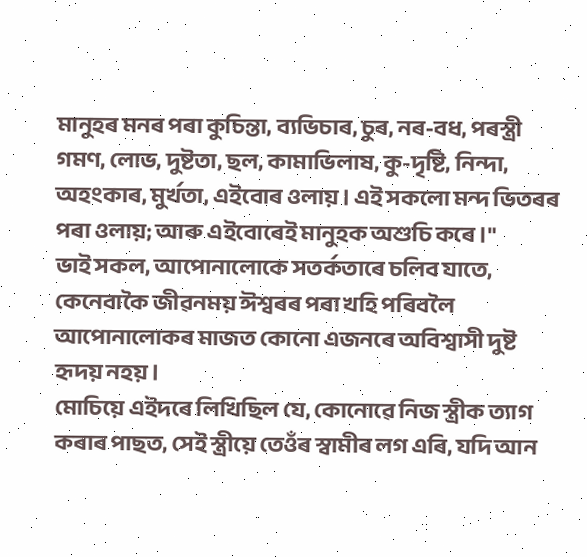মানুহৰ মনৰ পৰা কুচিন্তা, ব্যভিচাৰ, চুৰ, নৰ-বধ, পৰস্ত্ৰী গমণ, লোভ, দুষ্টতা, ছল, কামাভিলাষ, কু-দৃষ্টি, নিন্দা, অহংকাৰ, মুৰ্খতা, এইবোৰ ওলায়। এই সকলো মন্দ ভিতৰৰ পৰা ওলায়; আৰু এইবোৰেই মানুহক অশুচি কৰে।"
ভাই সকল, আপোনালোকে সতর্কতাৰে চলিব যাতে, কেনেবাকৈ জীৱনময় ঈশ্বৰৰ পৰা খহি পৰিবলৈ আপোনালোকৰ মাজত কোনো এজনৰে অবিশ্বাসী দুষ্ট হৃদয় নহয়।
মোচিয়ে এইদৰে লিখিছিল যে, কোনোৱে নিজ স্ত্রীক ত্যাগ কৰাৰ পাছত, সেই স্ত্রীয়ে তেওঁৰ স্বামীৰ লগ এৰি, যদি আন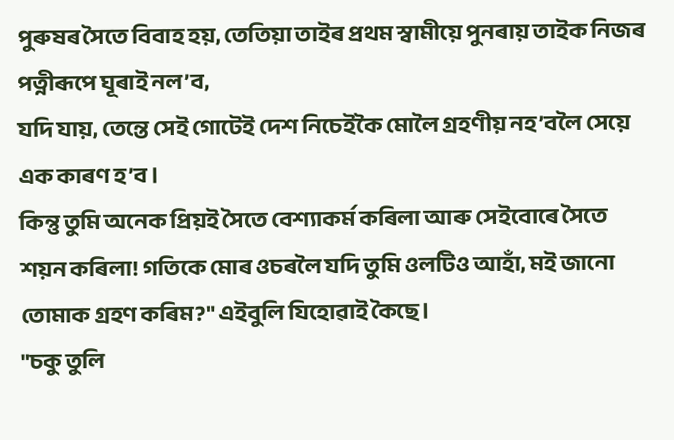পুৰুষৰ সৈতে বিবাহ হয়, তেতিয়া তাইৰ প্রথম স্বামীয়ে পুনৰায় তাইক নিজৰ পত্নীৰূপে ঘূৰাই নল’ব,
যদি যায়, তেন্তে সেই গোটেই দেশ নিচেইকৈ মোলৈ গ্রহণীয় নহ’বলৈ সেয়ে এক কাৰণ হ’ব।
কিন্তু তুমি অনেক প্ৰিয়ই সৈতে বেশ্যাকৰ্ম কৰিলা আৰু সেইবোৰে সৈতে শয়ন কৰিলা! গতিকে মোৰ ওচৰলৈ যদি তুমি ওলটিও আহাঁ, মই জানো তোমাক গ্রহণ কৰিম?" এইবুলি যিহোৱাই কৈছে।
"চকু তুলি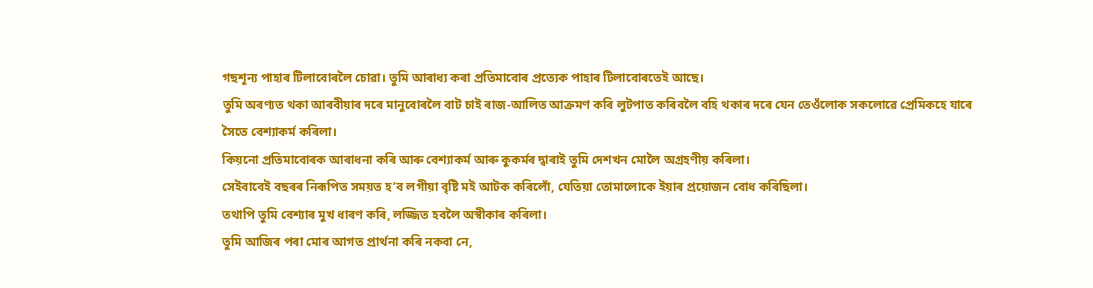গছশূন্য পাহাৰ টিলাবোৰলৈ চোৱা। তুমি আৰাধ্য কৰা প্রতিমাবোৰ প্রত্যেক পাহাৰ টিলাবোৰতেই আছে।
তুমি অৰণ্যত থকা আৰবীয়াৰ দৰে মানুবোৰলৈ বাট চাই ৰাজ-আলিত আক্রমণ কৰি লুটপাত কৰিবলৈ বহি থকাৰ দৰে যেন তেওঁলোক সকলোৱে প্রেমিকহে যাৰে সৈতে বেশ্যাকৰ্ম কৰিলা।
কিয়নো প্রতিমাবোৰক আৰাধনা কৰি আৰু বেশ্যাকৰ্ম আৰু কুকৰ্মৰ দ্বাৰাই তুমি দেশখন মোলৈ অগ্রহণীয় কৰিলা।
সেইবাবেই বছৰৰ নিৰূপিত সময়ত হ’ব লগীয়া বৃষ্টি মই আটক কৰিলোঁ, যেতিয়া তোমালোকে ইয়াৰ প্রয়োজন বোধ কৰিছিলা।
তথাপি তুমি বেশ্যাৰ মুখ ধাৰণ কৰি, লজ্জিত হবলৈ অস্বীকাৰ কৰিলা।
তুমি আজিৰ পৰা মোৰ আগত প্ৰাৰ্থনা কৰি নকবা নে,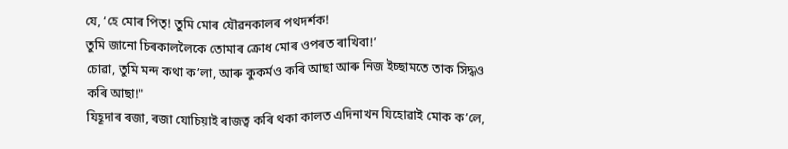যে, ‘হে মোৰ পিতৃ! তুমি মোৰ যৌৱনকালৰ পথদৰ্শক!
তুমি জানো চিৰকাললৈকে তোমাৰ ক্ৰোধ মোৰ ওপৰত ৰাখিবা!’
চোৱা, তুমি মন্দ কথা ক’লা, আৰু কুকৰ্মও কৰি আছা আৰু নিজ ইচ্ছামতে তাক সিদ্ধও কৰি আছা!"
যিহূদাৰ ৰজা, ৰজা যোচিয়াই ৰাজত্ব কৰি থকা কালত এদিনাখন যিহোৱাই মোক ক’লে,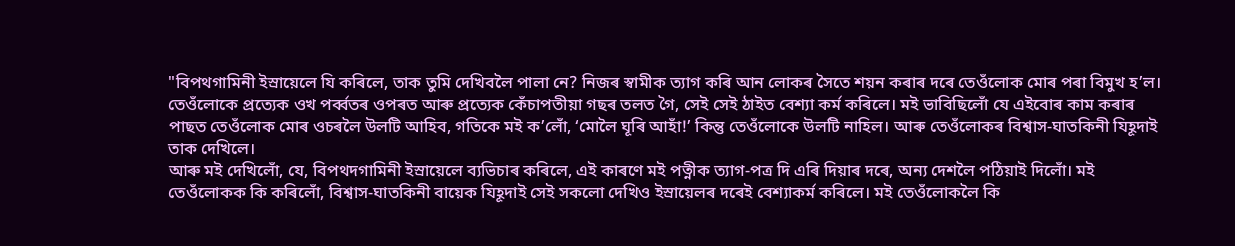"বিপথগামিনী ইস্ৰায়েলে যি কৰিলে, তাক তুমি দেখিবলৈ পালা নে? নিজৰ স্বামীক ত্যাগ কৰি আন লোকৰ সৈতে শয়ন কৰাৰ দৰে তেওঁলোক মোৰ পৰা বিমুখ হ’ল। তেওঁলোকে প্ৰত্যেক ওখ পৰ্ব্বতৰ ওপৰত আৰু প্ৰত্যেক কেঁচাপতীয়া গছৰ তলত গৈ, সেই সেই ঠাইত বেশ্যা কৰ্ম কৰিলে। মই ভাবিছিলোঁ যে এইবোৰ কাম কৰাৰ পাছত তেওঁলোক মোৰ ওচৰলৈ উলটি আহিব, গতিকে মই ক’লোঁ, ‘মোলৈ ঘূৰি আহাঁ!’ কিন্তু তেওঁলোকে উলটি নাহিল। আৰু তেওঁলোকৰ বিশ্বাস-ঘাতকিনী যিহূদাই তাক দেখিলে।
আৰু মই দেখিলোঁ, যে, বিপথদগামিনী ইস্ৰায়েলে ব্যভিচাৰ কৰিলে, এই কাৰণে মই পত্নীক ত্যাগ-পত্ৰ দি এৰি দিয়াৰ দৰে, অন্য দেশলৈ পঠিয়াই দিলোঁ। মই তেওঁলোকক কি কৰিলোঁ, বিশ্বাস-ঘাতকিনী বায়েক যিহূদাই সেই সকলো দেখিও ইস্রায়েলৰ দৰেই বেশ্যাকৰ্ম কৰিলে। মই তেওঁলোকলৈ কি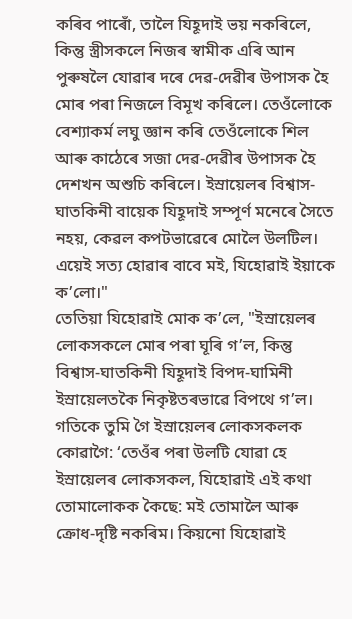কৰিব পাৰোঁ, তালৈ যিহূদাই ভয় নকৰিলে, কিন্তু স্ত্রীসকলে নিজৰ স্বামীক এৰি আন পুৰুষলৈ যোৱাৰ দৰে দেৱ-দেৱীৰ উপাসক হৈ মোৰ পৰা নিজলে বিমূখ কৰিলে। তেওঁলোকে বেশ্যাকৰ্ম লঘু জ্ঞান কৰি তেওঁলোকে শিল আৰু কাঠেৰে সজা দেৱ-দেৱীৰ উপাসক হৈ দেশখন অশুচি কৰিলে। ইস্রায়েলৰ বিশ্বাস-ঘাতকিনী বায়েক যিহূদাই সম্পূৰ্ণ মনেৰে সৈতে নহয়, কেৱল কপটভাৱেৰে মোলৈ উলটিল। এয়েই সত্য হোৱাৰ বাবে মই, যিহোৱাই ইয়াকে ক’লো।"
তেতিয়া যিহোৱাই মোক ক’লে, "ইস্ৰায়েলৰ লোকসকলে মোৰ পৰা ঘূৰি গ’ল, কিন্তু বিশ্বাস-ঘাতকিনী যিহূদাই বিপদ-ঘামিনী ইস্ৰায়েলতকৈ নিকৃষ্টতৰভাৱে বিপথে গ’ল। গতিকে তুমি গৈ ইস্রায়েলৰ লোকসকলক কোৱাগৈ: ‘তেওঁৰ পৰা উলটি যোৱা হে ইস্রায়েলৰ লোকসকল, যিহোৱাই এই কথা তোমালোকক কৈছে: মই তোমালৈ আৰু ক্ৰোধ-দৃষ্টি নকৰিম। কিয়নো যিহোৱাই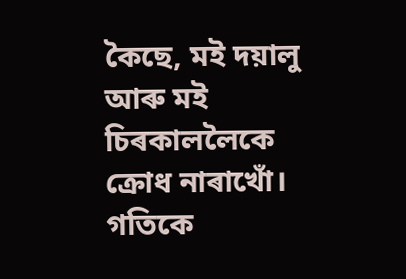কৈছে, মই দয়ালু আৰু মই চিৰকাললৈকে ক্ৰোধ নাৰাখোঁ। গতিকে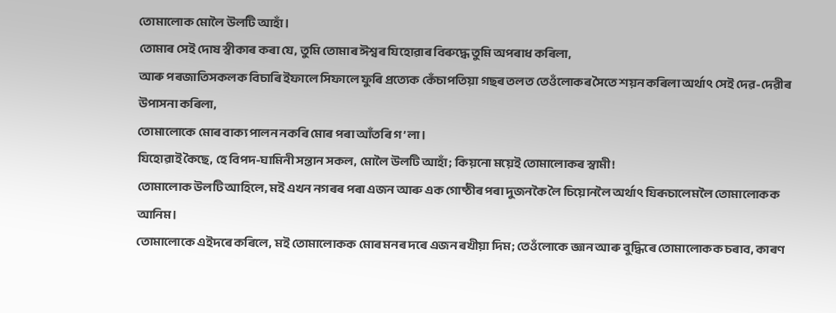তোমালোক মোলৈ উলটি আহাঁ।
তোমাৰ সেই দোষ স্বীকাৰ কৰা যে, তুমি তোমাৰ ঈশ্বৰ যিহোৱাৰ বিৰুদ্ধে তুমি অপৰাধ কৰিলা,
আৰু পৰজাতিসকলক বিচাৰি ইফালে সিফালে ফুৰি প্ৰত্যেক কেঁচাপতিয়া গছৰ তলত তেওঁলোকৰ সৈতে শয়ন কৰিলা অৰ্থাৎ সেই দেৱ-দেৱীৰ উপাসনা কৰিলা,
তোমালোকে মোৰ বাক্য পালন নকৰি মোৰ পৰা আঁতৰি গ’লা।
যিহোৱাই কৈছে, হে বিপদ-ঘামিনী সন্তান সকল, মোলৈ উলটি আহাঁ; কিয়নো ময়েই তোমালোকৰ স্বামী!
তোমালোক উলটি আহিলে, মই এখন নগৰৰ পৰা এজন আৰু এক গোষ্ঠীৰ পৰা দুজনকৈ লৈ চিয়োনলৈ অৰ্থাৎ যিৰূচালেমলৈ তোমালোকক আনিম।
তোমালোকে এইদৰে কৰিলে, মই তোমালোকক মোৰ মনৰ দৰে এজন ৰখীয়া দিম; তেওঁলোকে জ্ঞান আৰু বুদ্ধিৰে তোমালোকক চৰাব, কাৰণ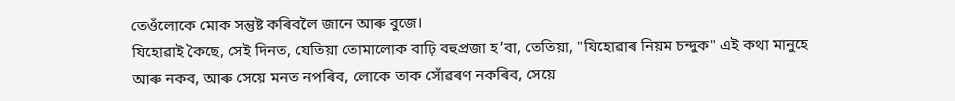তেওঁলোকে মোক সন্তুষ্ট কৰিবলৈ জানে আৰু বুজে।
যিহোৱাই কৈছে, সেই দিনত, যেতিয়া তোমালোক বাঢ়ি বহুপ্ৰজা হ’বা, তেতিয়া, "যিহোৱাৰ নিয়ম চন্দুক" এই কথা মানুহে আৰু নকব, আৰু সেয়ে মনত নপৰিব, লোকে তাক সোঁৱৰণ নকৰিব, সেয়ে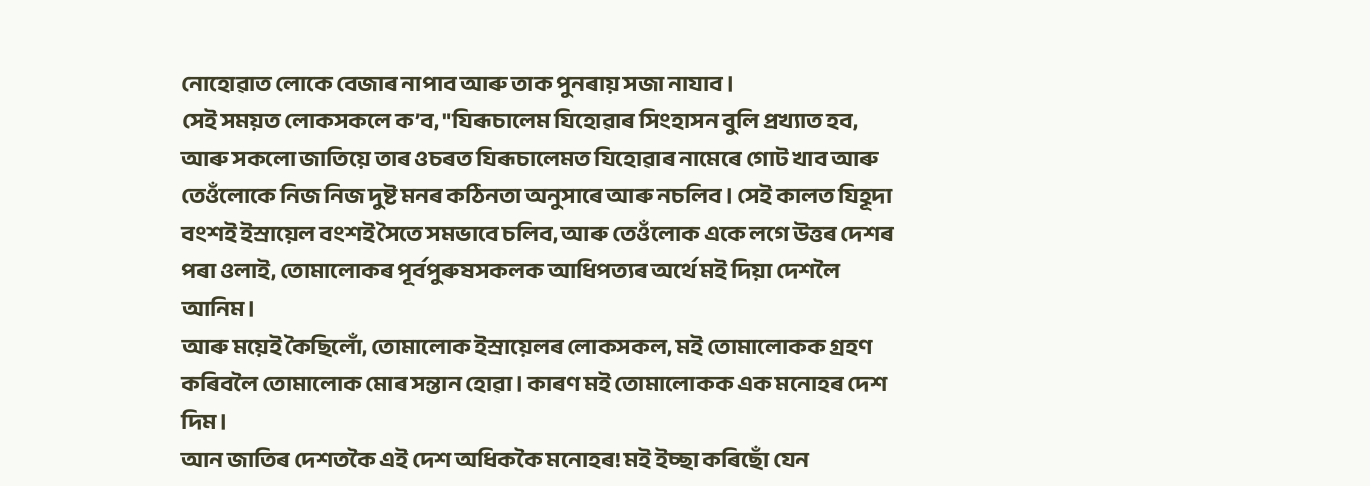নোহোৱাত লোকে বেজাৰ নাপাব আৰু তাক পুনৰায় সজা নাযাব।
সেই সময়ত লোকসকলে ক’ব, "যিৰূচালেম যিহোৱাৰ সিংহাসন বুলি প্ৰখ্যাত হব, আৰু সকলো জাতিয়ে তাৰ ওচৰত যিৰূচালেমত যিহোৱাৰ নামেৰে গোট খাব আৰু তেওঁলোকে নিজ নিজ দুষ্ট মনৰ কঠিনতা অনুসাৰে আৰু নচলিব। সেই কালত যিহূদা বংশই ইস্ৰায়েল বংশই সৈতে সমভাবে চলিব, আৰু তেওঁলোক একে লগে উত্তৰ দেশৰ পৰা ওলাই, তোমালোকৰ পূৰ্বপুৰুষসকলক আধিপত্যৰ অৰ্থে মই দিয়া দেশলৈ আনিম।
আৰু ময়েই কৈছিলোঁ, তোমালোক ইস্রায়েলৰ লোকসকল, মই তোমালোকক গ্রহণ কৰিবলৈ তোমালোক মোৰ সন্তান হোৱা। কাৰণ মই তোমালোকক এক মনোহৰ দেশ দিম।
আন জাতিৰ দেশতকৈ এই দেশ অধিককৈ মনোহৰ! মই ইচ্ছা কৰিছোঁ যেন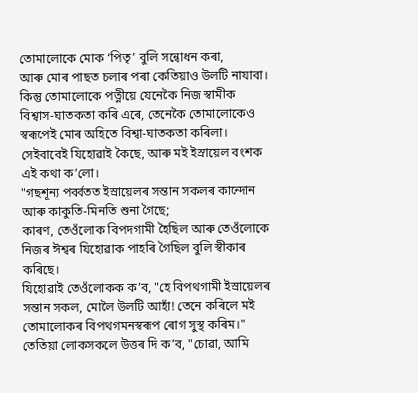তোমালোকে মোক ‘পিতৃ’ বুলি সন্বোধন কৰা,
আৰু মোৰ পাছত চলাৰ পৰা কেতিয়াও উলটি নাযাবা।
কিন্তু তোমালোকে পত্নীয়ে যেনেকৈ নিজ স্বামীক বিশ্বাস-ঘাতকতা কৰি এৰে, তেনেকৈ তোমালোকেও স্বৰূপেই মোৰ অহিতে বিশ্বা-ঘাতকতা কৰিলা।
সেইবাবেই যিহোৱাই কৈছে, আৰু মই ইস্ৰায়েল বংশক এই কথা ক’লো।
"গছশূন্য পৰ্ব্বতত ইস্ৰায়েলৰ সন্তান সকলৰ কান্দোন আৰু কাকুতি-মিনতি শুনা গৈছে;
কাৰণ, তেওঁলোক বিপদগামী হৈছিল আৰু তেওঁলোকে নিজৰ ঈশ্বৰ যিহোৱাক পাহৰি গৈছিল বুলি স্বীকাৰ কৰিছে।
যিহোৱাই তেওঁলোকক ক’ব, "হে বিপথগামী ইস্রায়েলৰ সন্তান সকল, মোলৈ উলটি আহাঁ! তেনে কৰিলে মই তোমালোকৰ বিপথগমনস্বৰূপ ৰোগ সুস্থ কৰিম।"
তেতিয়া লোকসকলে উত্তৰ দি ক’ব, "চোৱা, আমি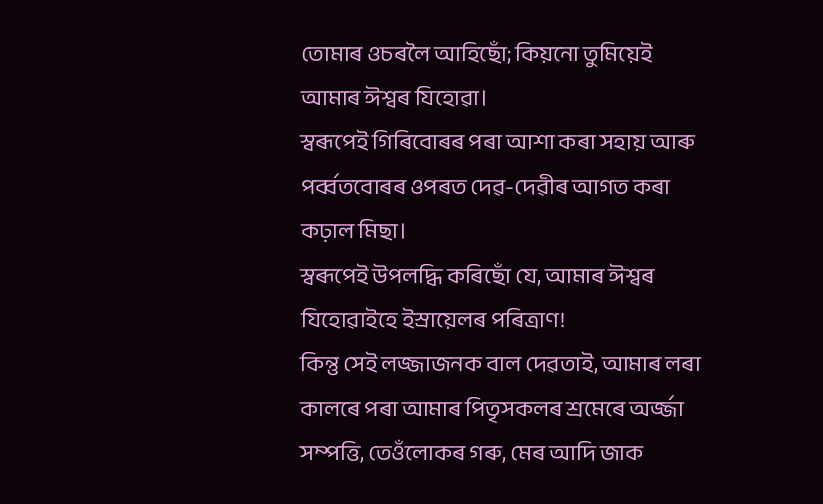তোমাৰ ওচৰলৈ আহিছোঁ; কিয়নো তুমিয়েই আমাৰ ঈশ্বৰ যিহোৱা।
স্বৰূপেই গিৰিবোৰৰ পৰা আশা কৰা সহায় আৰু পৰ্ব্বতবোৰৰ ওপৰত দেৱ-দেৱীৰ আগত কৰা কঢ়াল মিছা।
স্বৰূপেই উপলদ্ধি কৰিছোঁ যে, আমাৰ ঈশ্বৰ যিহোৱাইহে ইস্ৰায়েলৰ পৰিত্ৰাণ!
কিন্তু সেই লজ্জাজনক বাল দেৱতাই, আমাৰ লৰা কালৰে পৰা আমাৰ পিতৃসকলৰ শ্ৰমেৰে অৰ্জ্জা সম্পত্তি, তেওঁলোকৰ গৰু, মেৰ আদি জাক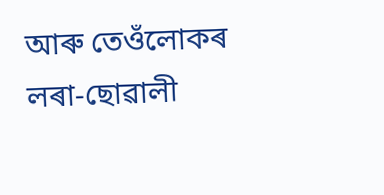আৰু তেওঁলোকৰ লৰা-ছোৱালী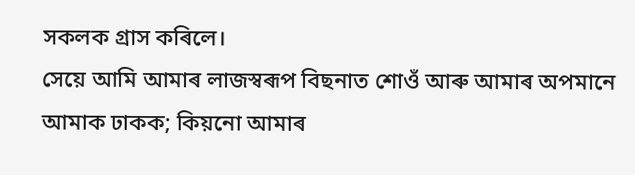সকলক গ্ৰাস কৰিলে।
সেয়ে আমি আমাৰ লাজস্বৰূপ বিছনাত শোওঁ আৰু আমাৰ অপমানে আমাক ঢাকক; কিয়নো আমাৰ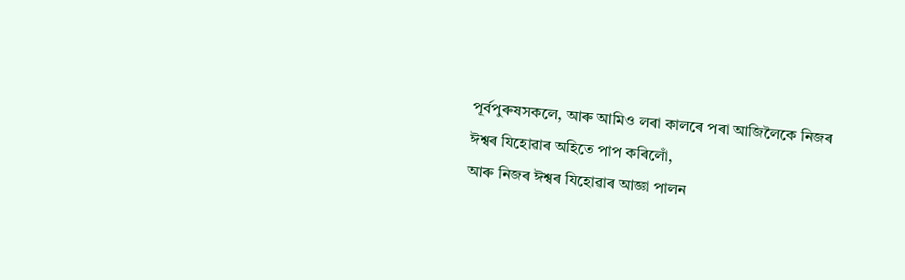পূৰ্বপুৰুষসকলে, আৰু আমিও লৰা কালৰে পৰা আজিলৈকে নিজৰ ঈশ্বৰ যিহোৱাৰ অহিতে পাপ কৰিলোঁ,
আৰু নিজৰ ঈশ্বৰ যিহোৱাৰ আজ্ঞা পালন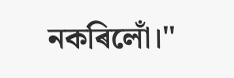নকৰিলোঁ।"